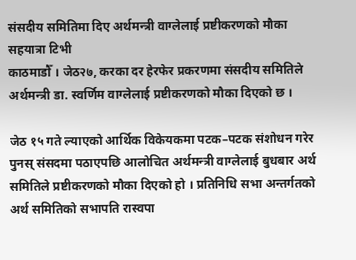संसदीय समितिमा दिए अर्थमन्त्री वाग्लेलाई प्रष्टीकरणको मौका
सहयात्रा टिभी
काठमाडौँ । जेठ२७, करका दर हेरफेर प्रकरणमा संसदीय समितिले अर्थमन्त्री डा. स्वर्णिम वाग्लेलाई प्रष्टीकरणको मौका दिएको छ ।

जेठ १५ गते ल्याएको आर्थिक विकेयकमा पटक–पटक संशोधन गरेर पुनस् संसदमा पठाएपछि आलोचित अर्थमन्त्री वाग्लेलाई बुधबार अर्थ समितिले प्रष्टीकरणको मौका दिएको हो । प्रतिनिधि सभा अन्तर्गतको अर्थ समितिको सभापति रास्वपा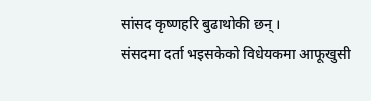सांसद कृष्णहरि बुढाथोकी छन् ।
संसदमा दर्ता भइसकेको विधेयकमा आफूखुसी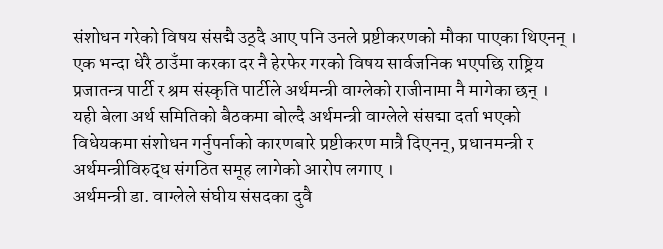संशोधन गरेको विषय संसद्मै उठ्दै आए पनि उनले प्रष्टीकरणको मौका पाएका थिएनन् । एक भन्दा धेरै ठाउँमा करका दर नै हेरफेर गरको विषय सार्वजनिक भएपछि राष्ट्रिय प्रजातन्त्र पार्टी र श्रम संस्कृति पार्टीले अर्थमन्त्री वाग्लेको राजीनामा नै मागेका छन् ।
यही बेला अर्थ समितिको बैठकमा बोल्दै अर्थमन्त्री वाग्लेले संसद्मा दर्ता भएको विधेयकमा संशोधन गर्नुपर्नाको कारणबारे प्रष्टीकरण मात्रै दिएनन्, प्रधानमन्त्री र अर्थमन्त्रीविरुद्ध संगठित समूह लागेको आरोप लगाए ।
अर्थमन्त्री डा. वाग्लेले संघीय संसदका दुवै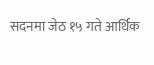सदनमा जेठ १५ गते आर्थिक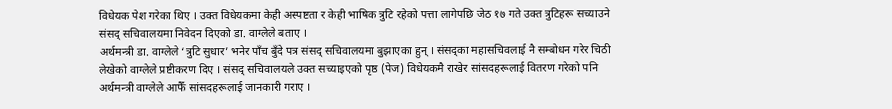विधेयक पेश गरेका थिए । उक्त विधेयकमा केही अस्पष्टता र केही भाषिक त्रुटि रहेको पत्ता लागेपछि जेठ १७ गते उक्त त्रुटिहरू सच्याउने संसद् सचिवालयमा निवेदन दिएको डा. वाग्लेले बताए ।
अर्थमन्त्री डा. वाग्लेले ‘त्रुटि सुधार’ भनेर पाँच बुँदे पत्र संसद् सचिवालयमा बुझाएका हुन् । संसद्का महासचिवलाई नै सम्बोधन गरेर चिठी लेखेको वाग्लेले प्रष्टीकरण दिए । संसद् सचिवालयले उक्त सच्याइएको पृष्ठ (पेज) विधेयकमै राखेर सांसदहरूलाई वितरण गरेको पनि अर्थमन्त्री वाग्लेले आफैँ सांसदहरूलाई जानकारी गराए ।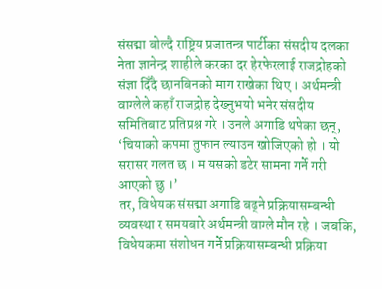संसद्मा बोल्दै राष्ट्रिय प्रजातन्त्र पार्टीका संसदीय दलका नेता ज्ञानेन्द्र शाहीले करका दर हेरफेरलाई राजद्रोहको संज्ञा दिँदै छानबिनको माग राखेका थिए । अर्थमन्त्री वाग्लेले कहाँ राजद्रोह देख्नुभयो भनेर संसदीय समितिबाट प्रतिप्रश्न गरे । उनले अगाडि थपेका छन्, ‘चियाको कपमा तुफान ल्याउन खोजिएको हो । यो सरासर गलत छ । म यसको डटेर सामना गर्ने गरी आएको छु ।’
तर, विधेयक संसद्मा अगाडि बढ्ने प्रक्रियासम्बन्धी व्यवस्था र समयबारे अर्थमन्त्री वाग्ले मौन रहे । जबकि, विधेयकमा संशोधन गर्ने प्रक्रियासम्बन्धी प्रक्रिया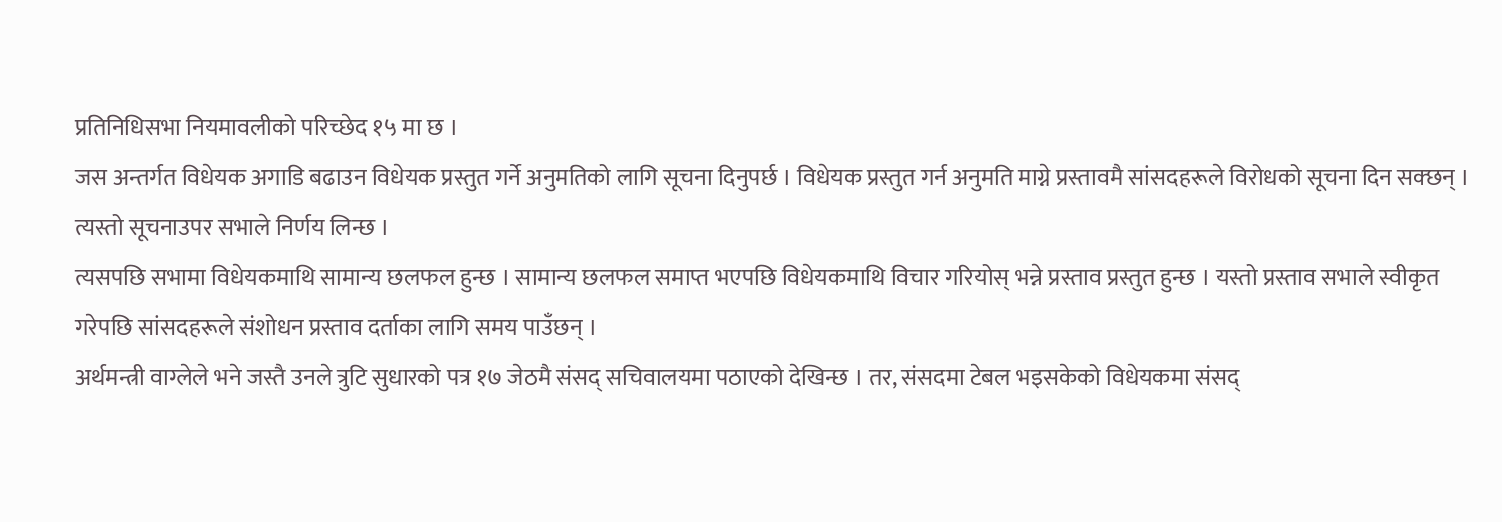प्रतिनिधिसभा नियमावलीको परिच्छेद १५ मा छ ।
जस अन्तर्गत विधेयक अगाडि बढाउन विधेयक प्रस्तुत गर्ने अनुमतिको लागि सूचना दिनुपर्छ । विधेयक प्रस्तुत गर्न अनुमति माग्ने प्रस्तावमै सांसदहरूले विरोधको सूचना दिन सक्छन् । त्यस्तो सूचनाउपर सभाले निर्णय लिन्छ ।
त्यसपछि सभामा विधेयकमाथि सामान्य छलफल हुन्छ । सामान्य छलफल समाप्त भएपछि विधेयकमाथि विचार गरियोस् भन्ने प्रस्ताव प्रस्तुत हुन्छ । यस्तो प्रस्ताव सभाले स्वीकृत गरेपछि सांसदहरूले संशोधन प्रस्ताव दर्ताका लागि समय पाउँछन् ।
अर्थमन्त्री वाग्लेले भने जस्तै उनले त्रुटि सुधारको पत्र १७ जेठमै संसद् सचिवालयमा पठाएको देखिन्छ । तर, संसदमा टेबल भइसकेको विधेयकमा संसद्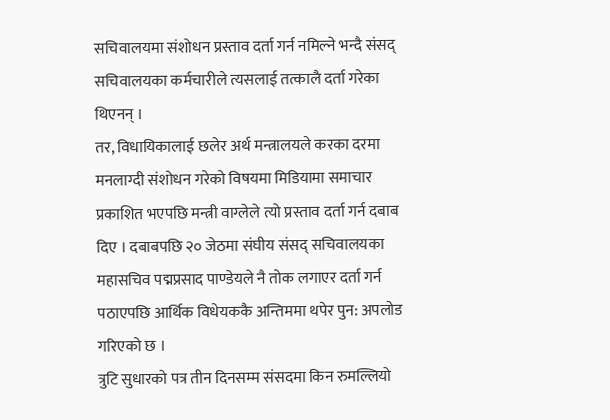सचिवालयमा संशोधन प्रस्ताव दर्ता गर्न नमिल्ने भन्दै संसद् सचिवालयका कर्मचारीले त्यसलाई तत्कालै दर्ता गरेका थिएनन् ।
तर, विधायिकालाई छलेर अर्थ मन्त्रालयले करका दरमा मनलाग्दी संशोधन गरेको विषयमा मिडियामा समाचार प्रकाशित भएपछि मन्त्री वाग्लेले त्यो प्रस्ताव दर्ता गर्न दबाब दिए । दबाबपछि २० जेठमा संघीय संसद् सचिवालयका महासचिव पद्मप्रसाद पाण्डेयले नै तोक लगाएर दर्ता गर्न पठाएपछि आर्थिक विधेयककै अन्तिममा थपेर पुन: अपलोड गरिएको छ ।
त्रुटि सुधारको पत्र तीन दिनसम्म संसदमा किन रुमल्लियो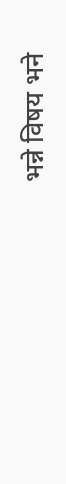भन्ने विषय भने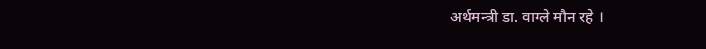अर्थमन्त्री डा. वाग्ले मौन रहे ।